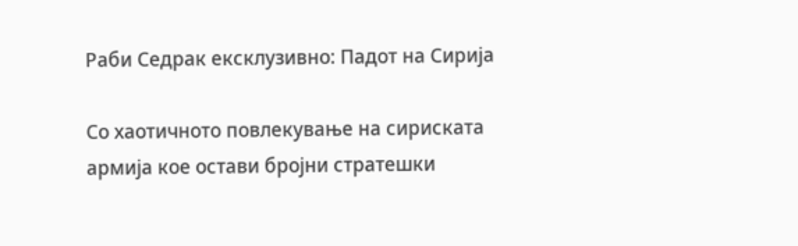Раби Седрак ексклузивно: Падот на Сирија

Со хаотичното повлекување на сириската армија кое остави бројни стратешки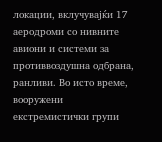локации, вклучувајќи 17 аеродроми со нивните авиони и системи за противвоздушна одбрана, ранливи. Во исто време, вооружени екстремистички групи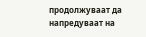продолжуваат да напредуваат на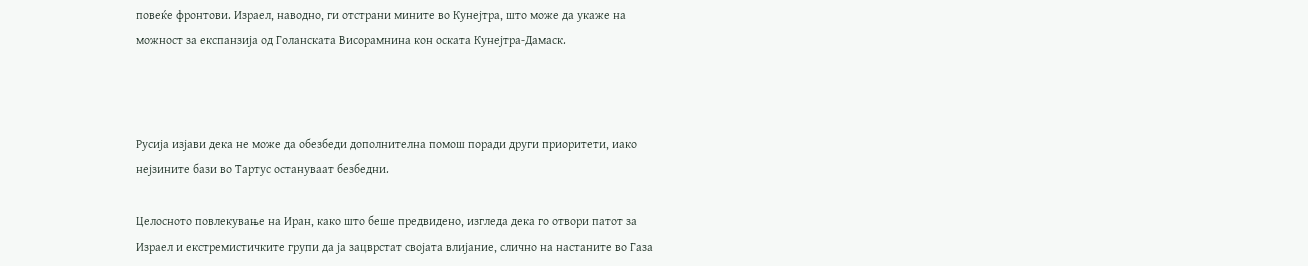повеќе фронтови. Израел, наводно, ги отстрани мините во Кунејтра, што може да укаже на можност за експанзија од Голанската Висорамнина кон оската Кунејтра-Дамаск.



Русија изјави дека не може да обезбеди дополнителна помош поради други приоритети, иако нејзините бази во Тартус остануваат безбедни.

Целосното повлекување на Иран, како што беше предвидено, изгледа дека го отвори патот за Израел и екстремистичките групи да ја зацврстат својата влијание, слично на настаните во Газа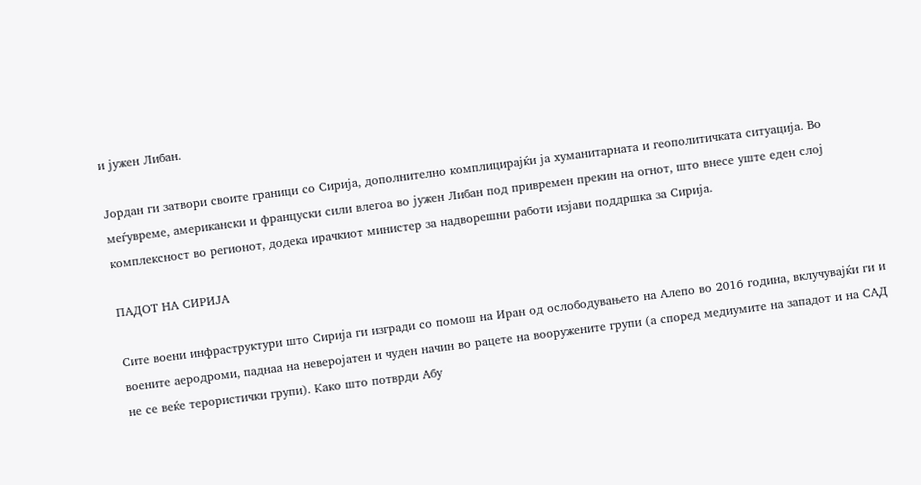и јужен Либан.

Јордан ги затвори своите граници со Сирија, дополнително комплицирајќи ја хуманитарната и геополитичката ситуација. Во меѓувреме, американски и француски сили влегоа во јужен Либан под привремен прекин на огнот, што внесе уште еден слој комплексност во регионот, додека ирачкиот министер за надворешни работи изјави поддршка за Сирија.

ПАДОТ НА СИРИЈА

Сите воени инфраструктури што Сирија ги изгради со помош на Иран од ослободувањето на Алепо во 2016 година, вклучувајќи ги и воените аеродроми, паднаа на неверојатен и чуден начин во рацете на вооружените групи (а според медиумите на западот и на САД не се веќе терористички групи). Како што потврди Абу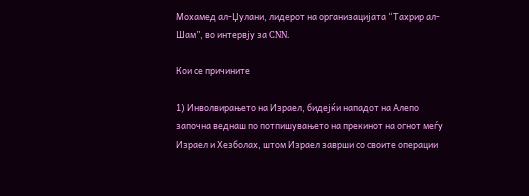Мохамед ал-Џулани, лидерот на организацијата “Тахрир ал-Шам”, во интервју за CNN.

Кои се причините

1) Инволвирањето на Израел, бидејќи нападот на Алепо започна веднаш по потпишувањето на прекинот на огнот меѓу Израел и Хезболах, штом Израел заврши со своите операции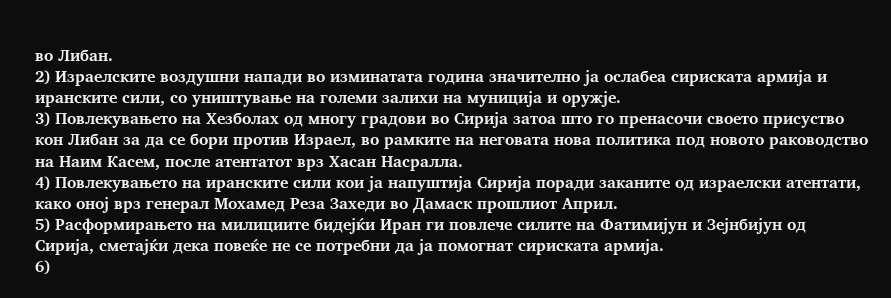во Либан.
2) Израелските воздушни напади во изминатата година значително ја ослабеа сириската армија и иранските сили, со уништување на големи залихи на муниција и оружје.
3) Повлекувањето на Хезболах од многу градови во Сирија затоа што го пренасочи своето присуство кон Либан за да се бори против Израел, во рамките на неговата нова политика под новото раководство на Наим Касем, после атентатот врз Хасан Насралла.
4) Повлекувањето на иранските сили кои ја напуштија Сирија поради заканите од израелски атентати, како оној врз генерал Мохамед Реза Захеди во Дамаск прошлиот Април.
5) Расформирањето на милициите бидејќи Иран ги повлече силите на Фатимијун и Зејнбијун од Сирија, сметајќи дека повеќе не се потребни да ја помогнат сириската армија.
6)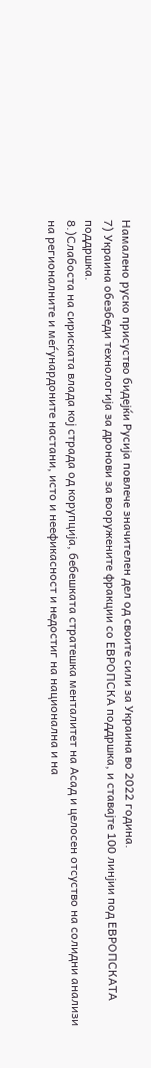Намалено руско присуство бидејќи Русија повлече значителен дел од своите сили за Украина во 2022 година.
7) Украина обезбеди технологија за дронови за вооружените фракции со ЕВРОПСКА поддршка, и ставајте 100 линјии под ЕВРОПСКАТА поддршка.
8.)Слабоста на сириската влада кој страда од корупција, бебешката стратешка менталитет на Асад и целосен отсуство на солидни анализи на регионалните и меѓунардоните настани, исто и неефикасност и недостиг на национална и на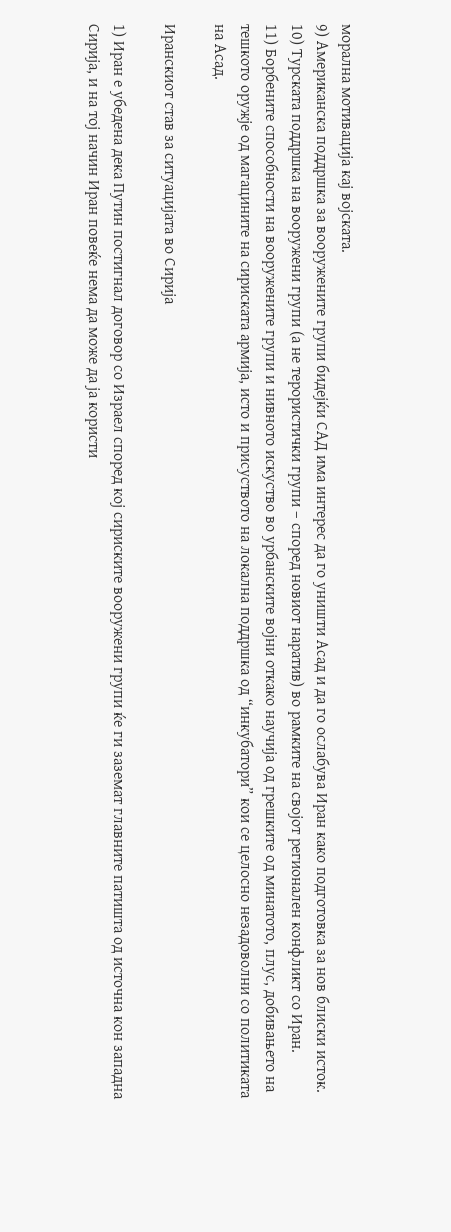морална мотивација кај војската.
9) Американска поддршка за вооружените групи бидејќи САД има интерес да го уништи Асад и да го ослабува Иран како подготовка за нов блиски исток.
10) Турската поддршка на вооружени групи (а не терористички групи – според новиот наратив) во рамките на својот регионален конфликт со Иран.
11) Борбените способности на вооружените групи и нивното искуство во урбанските војни откако научија од грешките од минатото, плус, добивањето на тешкото оружје од магацините на сириската армија, исто и присуството на локална поддршка од “инкубатори” кои се целосно незадоволни со политиката на Асад.

Иранскиот став за ситуацијата во Сирија

1) Иран е убеденa дека Путин постигнал договор со Израел според кој сириските вооружени групи ќе ги заземат главните патишта од источна кон западна Сирија, и на тој начин Иран повеќе нема да може да ја користи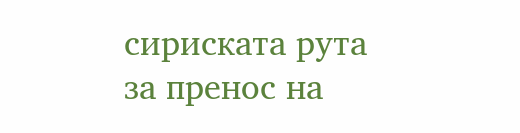сириската рута за пренос на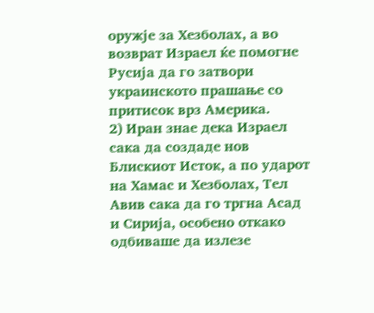оружје за Хезболах, а во возврат Израел ќе помогне Русија да го затвори украинското прашање со притисок врз Америка.
2) Иран знае дека Израел сака да создаде нов Блискиот Исток, а по ударот на Хамас и Хезболах, Тел Авив сака да го тргна Асад и Сирија, особено откако одбиваше да излезе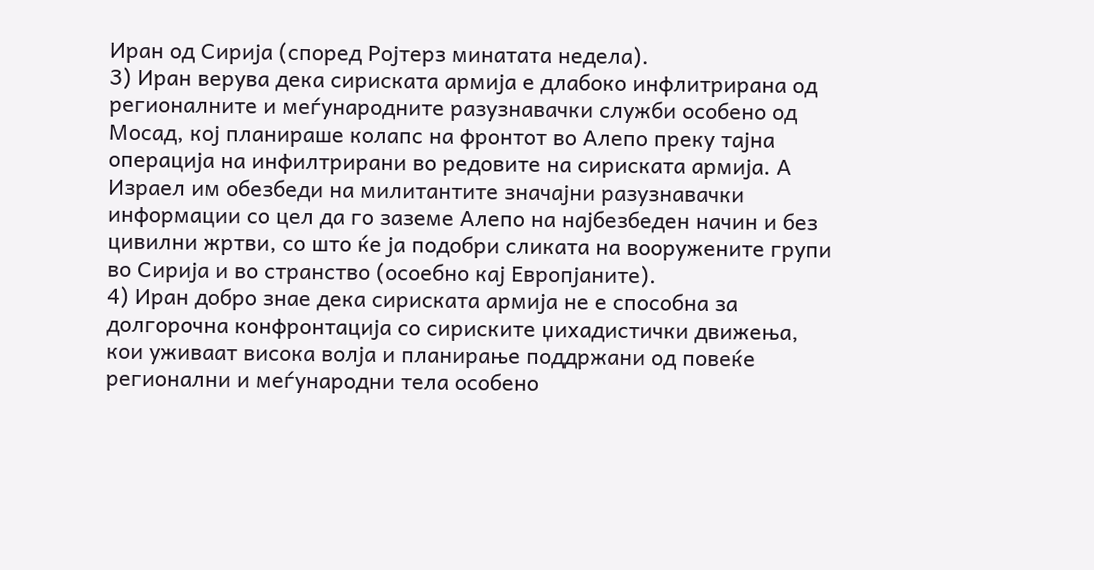Иран од Сирија (според Ројтерз минатата недела).
3) Иран верува дека сириската армија е длабоко инфлитрирана од регионалните и меѓународните разузнавачки служби особено од Мосад, кој планираше колапс на фронтот во Алепо преку тајна операција на инфилтрирани во редовите на сириската армија. А Израел им обезбеди на милитантите значајни разузнавачки информации со цел да го заземе Алепо на најбезбеден начин и без цивилни жртви, со што ќе ја подобри сликата на вооружените групи во Сирија и во странство (осоебно кај Европјаните).
4) Иран добро знае дека сириската армија не е способна за долгорочна конфронтација со сириските џихадистички движења, кои уживаат висока волја и планирање поддржани од повеќе регионални и меѓународни тела особено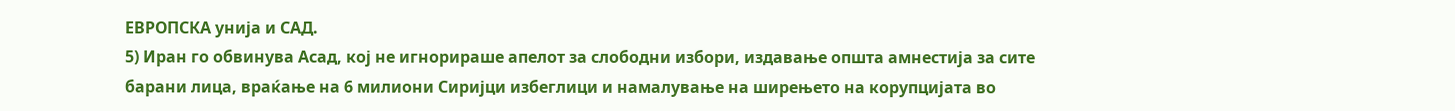ЕВРОПСКА унија и САД.
5) Иран го обвинува Асад, кој не игнорираше апелот за слободни избори, издавање општа амнестија за сите барани лица, враќање на 6 милиони Сиријци избеглици и намалување на ширењето на корупцијата во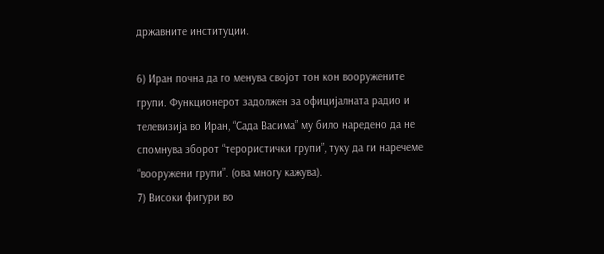државните институции.

6) Иран почна да го менува својот тон кон вооружените групи. Функционерот задолжен за официјалната радио и телевизија во Иран, “Сада Васима” му било наредено да не спомнува зборот “терористички групи”, туку да ги наречеме “вооружени групи”. (ова многу кажува).
7) Високи фигури во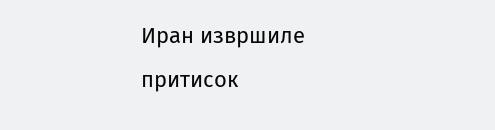Иран извршиле притисок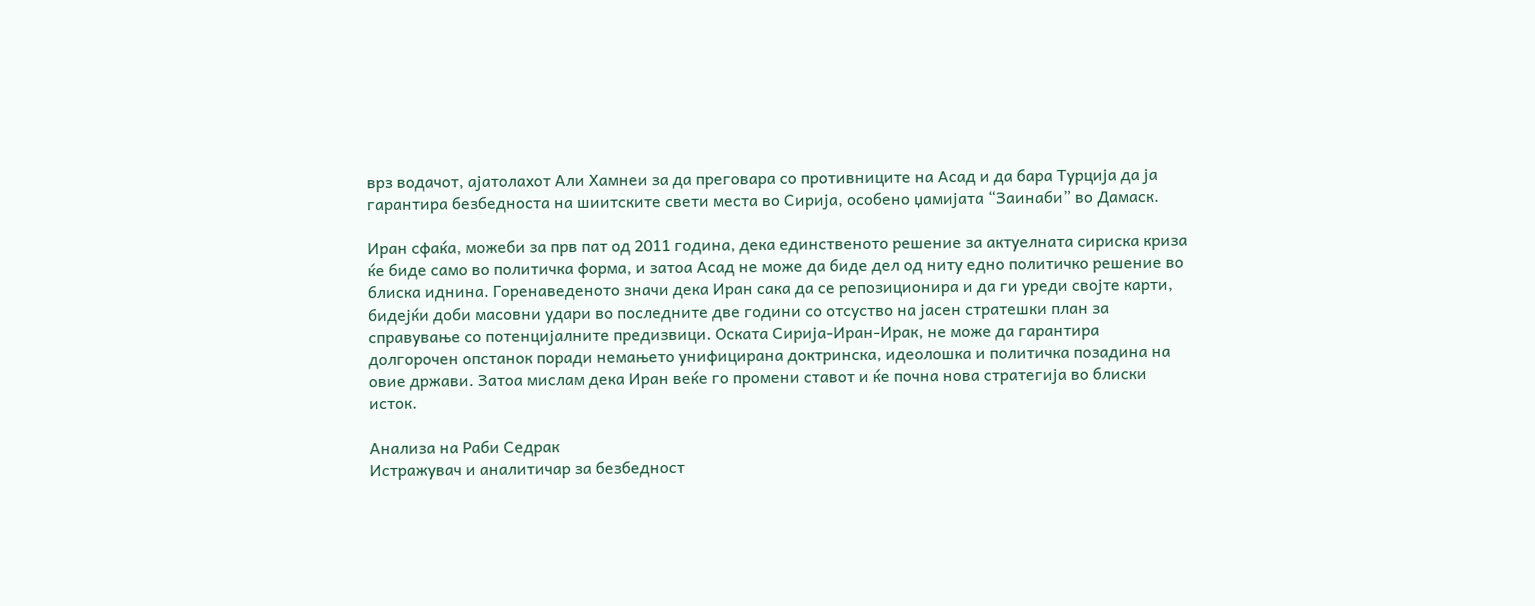врз водачот, ајатолахот Али Хамнеи за да преговара со противниците на Асад и да бара Турција да ја гарантира безбедноста на шиитските свети места во Сирија, особено џамијата “Заинаби” во Дамаск.

Иран сфаќа, можеби за прв пат од 2011 година, дека единственото решение за актуелната сириска криза ќе биде само во политичка форма, и затоа Асад не може да биде дел од ниту едно политичко решение во блиска иднина. Горенаведеното значи дека Иран сака да се репозиционира и да ги уреди својте карти, бидејќи доби масовни удари во последните две години со отсуство на јасен стратешки план за справување со потенцијалните предизвици. Оската Сирија-Иран-Ирак, не може да гарантира долгорочен опстанок поради немањето унифицирана доктринска, идеолошка и политичка позадина на овие држави. Затоа мислам дека Иран веќе го промени ставот и ќе почна нова стратегија во блиски исток.

Анализа на Раби Седрак
Истражувач и аналитичар за безбедност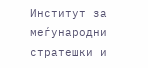Институт за меѓународни стратешки и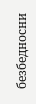безбедносни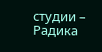студии – Радика